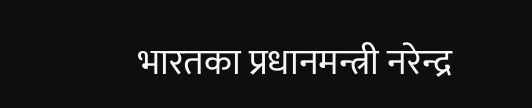भारतका प्रधानमन्त्री नरेन्द्र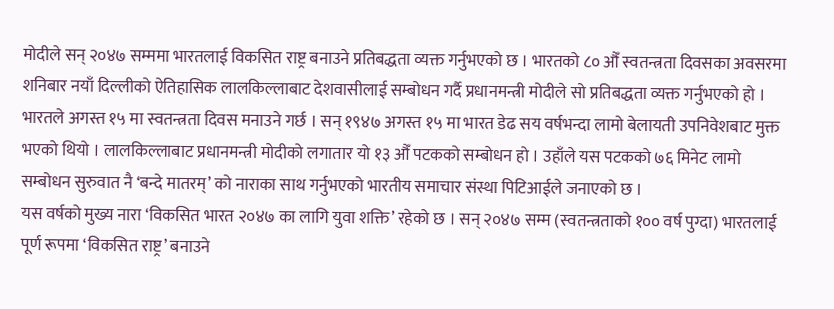मोदीले सन् २०४७ सम्ममा भारतलाई विकसित राष्ट्र बनाउने प्रतिबद्धता व्यक्त गर्नुभएको छ । भारतको ८० औँ स्वतन्त्रता दिवसका अवसरमा शनिबार नयाँ दिल्लीको ऐतिहासिक लालकिल्लाबाट देशवासीलाई सम्बोधन गर्दै प्रधानमन्त्री मोदीले सो प्रतिबद्धता व्यक्त गर्नुभएको हो ।
भारतले अगस्त १५ मा स्वतन्त्रता दिवस मनाउने गर्छ । सन् १९४७ अगस्त १५ मा भारत डेढ सय वर्षभन्दा लामो बेलायती उपनिवेशबाट मुक्त भएको थियो । लालकिल्लाबाट प्रधानमन्त्री मोदीको लगातार यो १३ औँ पटकको सम्बोधन हो । उहाँले यस पटकको ७६ मिनेट लामो सम्बोधन सुरुवात नै ‘बन्दे मातरम्’ को नाराका साथ गर्नुभएको भारतीय समाचार संस्था पिटिआईले जनाएको छ ।
यस वर्षको मुख्य नारा ‘विकसित भारत २०४७ का लागि युवा शक्ति’ रहेको छ । सन् २०४७ सम्म (स्वतन्त्रताको १०० वर्ष पुग्दा) भारतलाई पूर्ण रूपमा ‘विकसित राष्ट्र’ बनाउने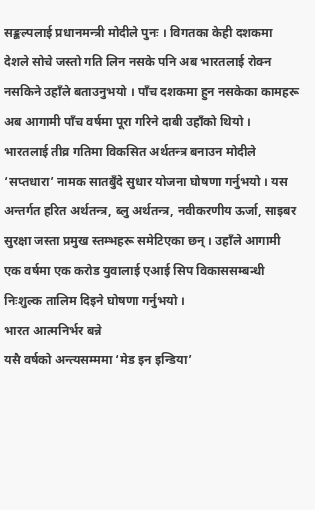सङ्कल्पलाई प्रधानमन्त्री मोदीले पुनः । विगतका केही दशकमा देशले सोचे जस्तो गति लिन नसके पनि अब भारतलाई रोक्न नसकिने उहाँले बताउनुभयो । पाँच दशकमा हुन नसकेका कामहरू अब आगामी पाँच वर्षमा पूरा गरिने दाबी उहाँको थियो ।
भारतलाई तीव्र गतिमा विकसित अर्थतन्त्र बनाउन मोदीले ‘सप्तधारा’ नामक सातबुँदे सुधार योजना घोषणा गर्नुभयो । यस अन्तर्गत हरित अर्थतन्त्र, ब्लु अर्थतन्त्र, नवीकरणीय ऊर्जा, साइबर सुरक्षा जस्ता प्रमुख स्तम्भहरू समेटिएका छन् । उहाँले आगामी एक वर्षमा एक करोड युवालाई एआई सिप विकाससम्बन्धी निःशुल्क तालिम दिइने घोषणा गर्नुभयो ।
भारत आत्मनिर्भर बन्ने
यसै वर्षको अन्त्यसम्ममा ‘मेड इन इन्डिया’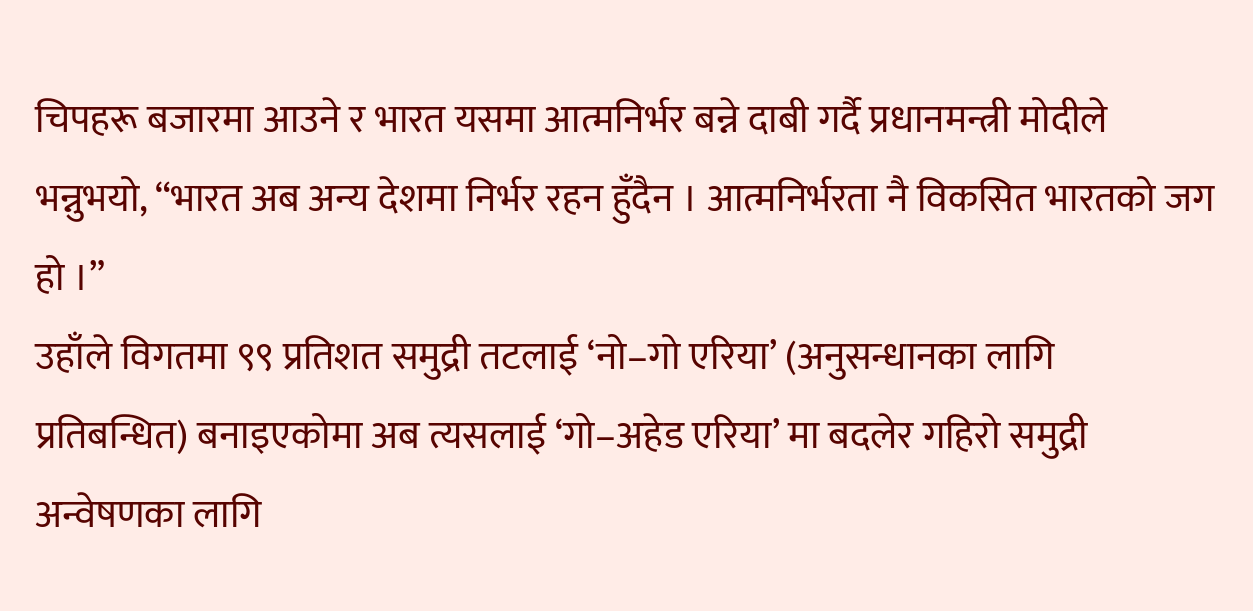चिपहरू बजारमा आउने र भारत यसमा आत्मनिर्भर बन्ने दाबी गर्दै प्रधानमन्त्री मोदीले भन्नुभयो, “भारत अब अन्य देशमा निर्भर रहन हुँदैन । आत्मनिर्भरता नै विकसित भारतको जग हो ।”
उहाँले विगतमा ९९ प्रतिशत समुद्री तटलाई ‘नो–गो एरिया’ (अनुसन्धानका लागि प्रतिबन्धित) बनाइएकोमा अब त्यसलाई ‘गो–अहेड एरिया’ मा बदलेर गहिरो समुद्री अन्वेषणका लागि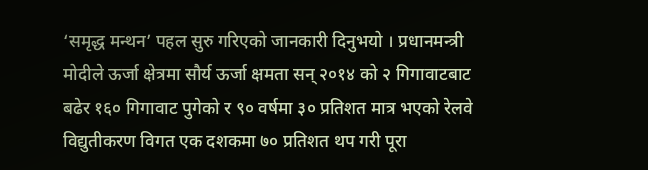‘समृद्ध मन्थन’ पहल सुरु गरिएको जानकारी दिनुभयो । प्रधानमन्त्री मोदीले ऊर्जा क्षेत्रमा सौर्य ऊर्जा क्षमता सन् २०१४ को २ गिगावाटबाट बढेर १६० गिगावाट पुगेको र ९० वर्षमा ३० प्रतिशत मात्र भएको रेलवे विद्युतीकरण विगत एक दशकमा ७० प्रतिशत थप गरी पूरा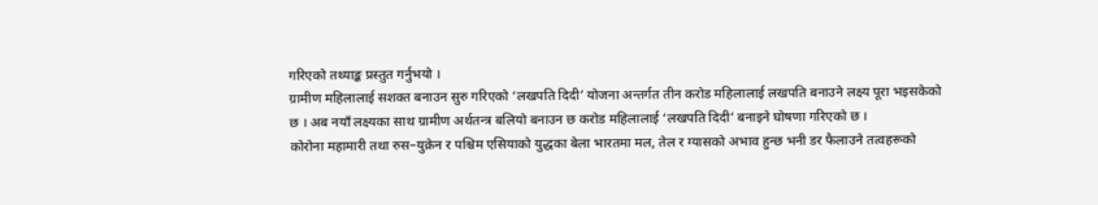गरिएको तथ्याङ्क प्रस्तुत गर्नुभयो ।
ग्रामीण महिलालाई सशक्त बनाउन सुरु गरिएको ‘लखपति दिदी’ योजना अन्तर्गत तीन करोड महिलालाई लखपति बनाउने लक्ष्य पूरा भइसकेको छ । अब नयाँ लक्ष्यका साथ ग्रामीण अर्थतन्त्र बलियो बनाउन छ करोड महिलालाई ‘लखपति दिदी’ बनाइने घोषणा गरिएको छ ।
कोरोना महामारी तथा रुस–युक्रेन र पश्चिम एसियाको युद्धका बेला भारतमा मल, तेल र ग्यासको अभाव हुन्छ भनी डर फैलाउने तत्वहरूको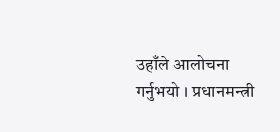उहाँले आलोचना गर्नुभयो । प्रधानमन्त्री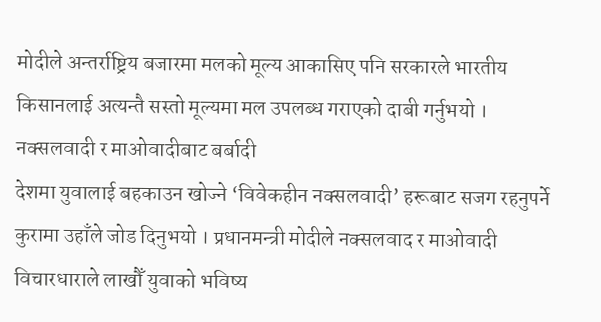मोदीले अन्तर्राष्ट्रिय बजारमा मलको मूल्य आकासिए पनि सरकारले भारतीय किसानलाई अत्यन्तै सस्तो मूल्यमा मल उपलब्ध गराएको दाबी गर्नुभयो ।
नक्सलवादी र माओवादीबाट बर्बादी
देशमा युवालाई बहकाउन खोज्ने ‘विवेकहीन नक्सलवादी’ हरूबाट सजग रहनुपर्ने कुरामा उहाँले जोड दिनुभयो । प्रधानमन्त्री मोदीले नक्सलवाद र माओवादी विचारधाराले लाखौँ युवाको भविष्य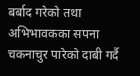बर्बाद गरेको तथा अभिभावकका सपना चकनाचुर पारेको दाबी गर्दै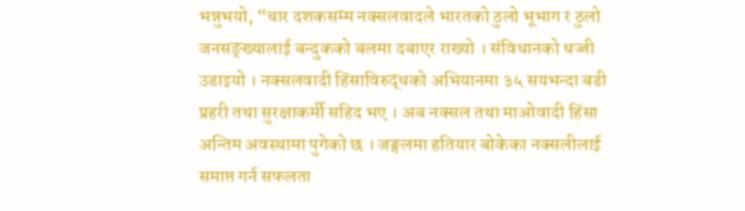भन्नुभयो, “चार दशकसम्म नक्सलवादले भारतको ठुलो भूभाग र ठुलो जनसङ्ख्यालाई बन्दुकको बलमा दबाएर राख्यो । संविधानको धज्जी उडाइयो । नक्सलवादी हिंसाविरुद्धको अभियानमा ३५ सयभन्दा बढी प्रहरी तथा सुरक्षाकर्मी सहिद भए । अब नक्सल तथा माओवादी हिंसा अन्तिम अवस्थामा पुगेको छ । जङ्गलमा हतियार बोकेका नक्सलीलाई समाप्त गर्न सफलता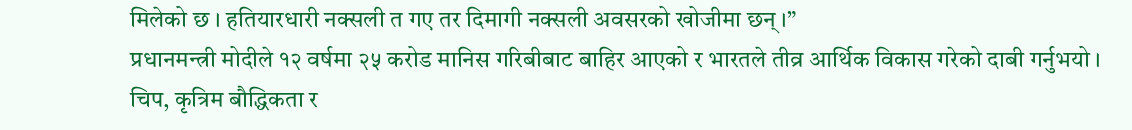मिलेको छ । हतियारधारी नक्सली त गए तर दिमागी नक्सली अवसरको खोजीमा छन् ।”
प्रधानमन्त्री मोदीले १२ वर्षमा २५ करोड मानिस गरिबीबाट बाहिर आएको र भारतले तीव्र आर्थिक विकास गरेको दाबी गर्नुभयो । चिप, कृत्रिम बौद्धिकता र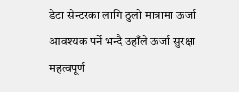डेटा सेन्टरका लागि ठुलो मात्रामा ऊर्जा आवश्यक पर्ने भन्दै उहाँले ऊर्जा सुरक्षा महत्वपूर्ण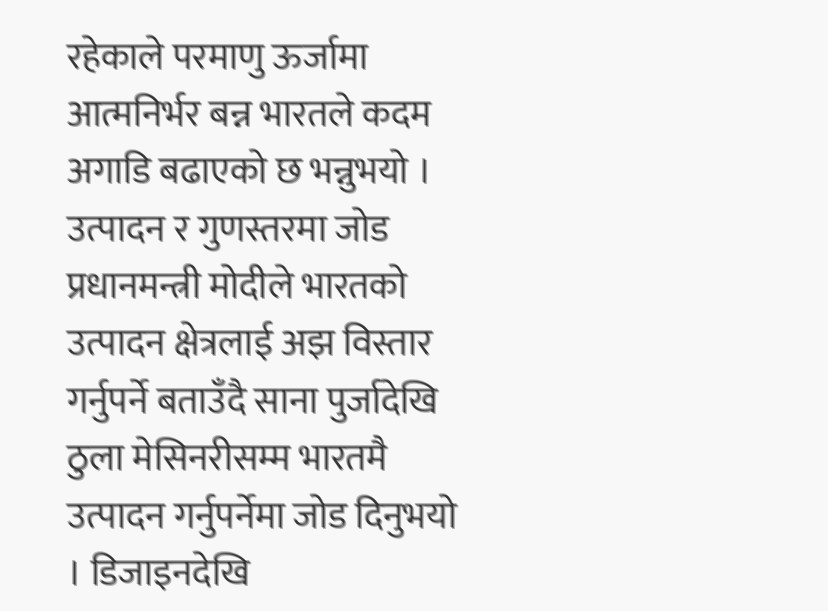रहेकाले परमाणु ऊर्जामा आत्मनिर्भर बन्न भारतले कदम अगाडि बढाएको छ भन्नुभयो ।
उत्पादन र गुणस्तरमा जोड
प्रधानमन्त्री मोदीले भारतको उत्पादन क्षेत्रलाई अझ विस्तार गर्नुपर्ने बताउँदै साना पुर्जादेखि ठुला मेसिनरीसम्म भारतमै उत्पादन गर्नुपर्नेमा जोड दिनुभयो । डिजाइनदेखि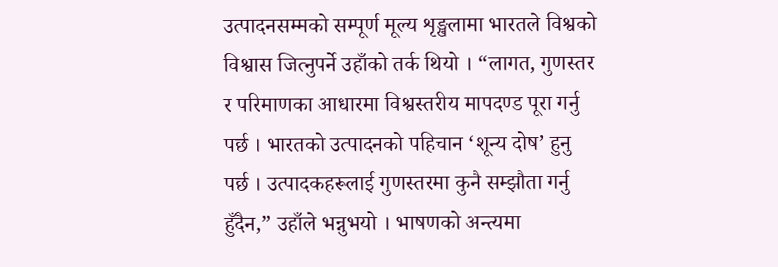उत्पादनसम्मको सम्पूर्ण मूल्य शृङ्खलामा भारतले विश्वको विश्वास जित्नुपर्ने उहाँको तर्क थियो । “लागत, गुणस्तर र परिमाणका आधारमा विश्वस्तरीय मापदण्ड पूरा गर्नु पर्छ । भारतको उत्पादनको पहिचान ‘शून्य दोष’ हुनु पर्छ । उत्पादकहरूलाई गुणस्तरमा कुनै सम्झौता गर्नु हुँदैन,” उहाँले भन्नुभयो । भाषणको अन्त्यमा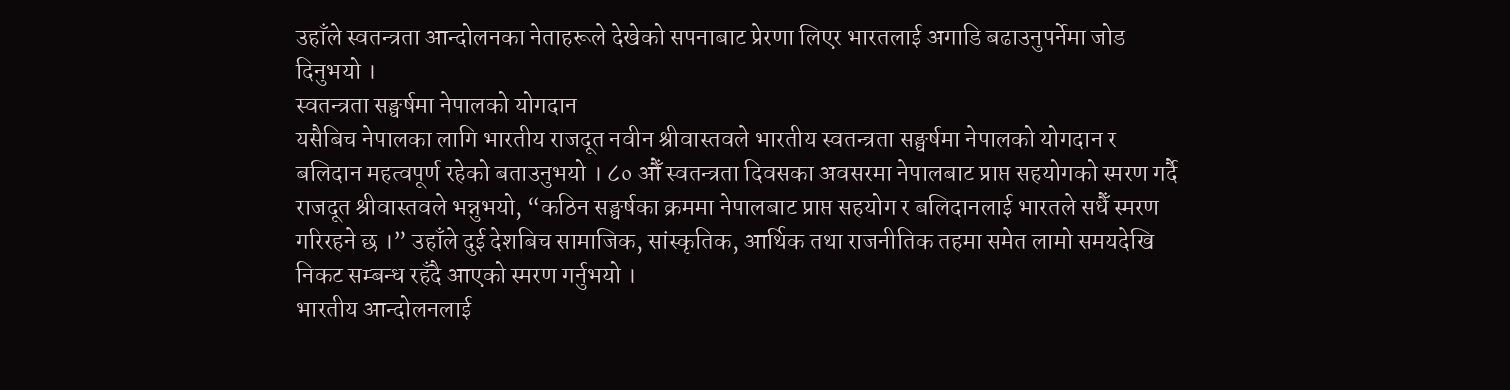उहाँले स्वतन्त्रता आन्दोलनका नेताहरूले देखेको सपनाबाट प्रेरणा लिएर भारतलाई अगाडि बढाउनुपर्नेमा जोड दिनुभयो ।
स्वतन्त्रता सङ्घर्षमा नेपालको योगदान
यसैबिच नेपालका लागि भारतीय राजदूत नवीन श्रीवास्तवले भारतीय स्वतन्त्रता सङ्घर्षमा नेपालको योगदान र बलिदान महत्वपूर्ण रहेको बताउनुभयो । ८० औँ स्वतन्त्रता दिवसका अवसरमा नेपालबाट प्राप्त सहयोगको स्मरण गर्दै राजदूत श्रीवास्तवले भन्नुभयो, “कठिन सङ्घर्षका क्रममा नेपालबाट प्राप्त सहयोग र बलिदानलाई भारतले सधैँ स्मरण गरिरहने छ ।” उहाँले दुई देशबिच सामाजिक, सांस्कृतिक, आर्थिक तथा राजनीतिक तहमा समेत लामो समयदेखि निकट सम्बन्ध रहँदै आएको स्मरण गर्नुभयो ।
भारतीय आन्दोलनलाई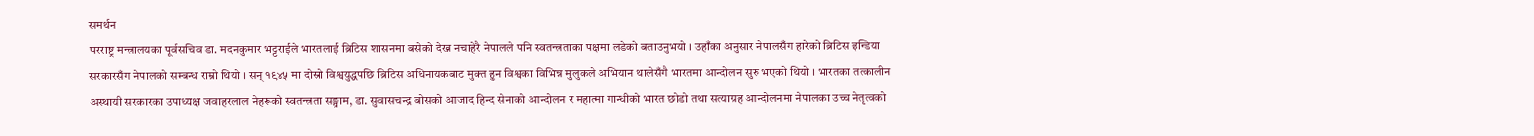समर्थन
परराष्ट्र मन्त्रालयका पूर्वसचिव डा. मदनकुमार भट्टराईले भारतलाई ब्रिटिस शासनमा बसेको देख्न नचाहेरै नेपालले पनि स्वतन्त्रताका पक्षमा लडेको बताउनुभयो । उहाँका अनुसार नेपालसँग हारेको ब्रिटिस इन्डिया सरकारसँग नेपालको सम्बन्ध राम्रो थियो । सन् १९४५ मा दोस्रो विश्वयुद्धपछि ब्रिटिस अधिनायकबाट मुक्त हुन विश्वका विभिन्न मुलुकले अभियान थालेसँगै भारतमा आन्दोलन सुरु भएको थियो । भारतका तत्कालीन अस्थायी सरकारका उपाध्यक्ष जवाहरलाल नेहरूको स्वतन्त्रता सङ्ग्राम, डा. सुवासचन्द्र बोसको आजाद हिन्द सेनाको आन्दोलन र महात्मा गान्धीको भारत छोडो तथा सत्याग्रह आन्दोलनमा नेपालका उच्च नेतृत्वको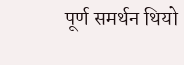पूर्ण समर्थन थियो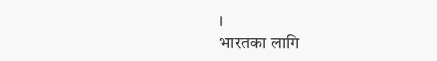।
भारतका लागि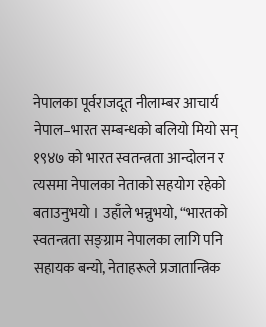नेपालका पूर्वराजदूत नीलाम्बर आचार्य नेपाल–भारत सम्बन्धको बलियो मियो सन् १९४७ को भारत स्वतन्त्रता आन्दोलन र त्यसमा नेपालका नेताको सहयोग रहेको बताउनुभयो । उहाँले भन्नुभयो, “भारतको स्वतन्त्रता सङ्ग्राम नेपालका लागि पनि सहायक बन्यो, नेताहरूले प्रजातान्त्रिक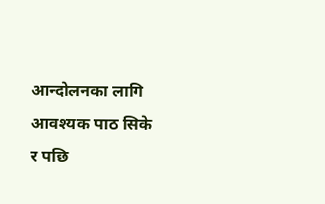आन्दोलनका लागि आवश्यक पाठ सिके र पछि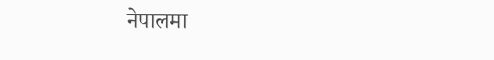नेपालमा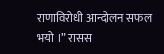राणाविरोधी आन्दोलन सफल भयो ।” रासस